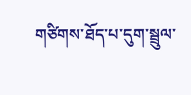གཙིགས་ཐོད་པ་དུག་སྦྲུལ་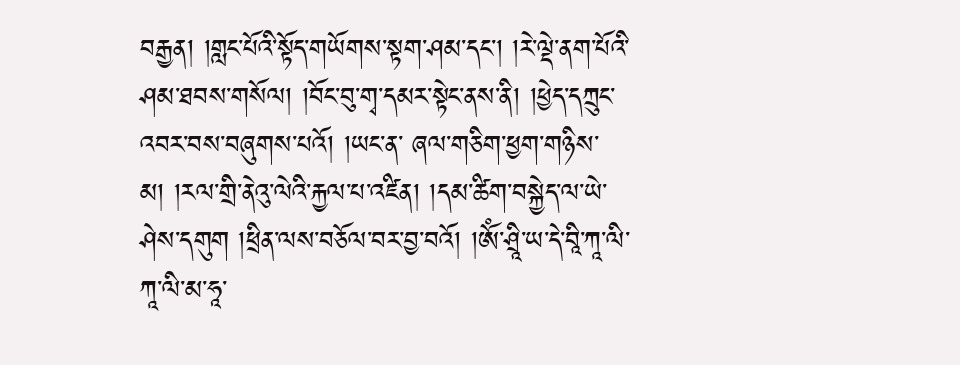བརྒྱན། །གླང་པོའི་སྟོད་གཡོགས་སྟག་ཤམ་དང་། །རེ་ལྡེ་ནག་པོའི་ཤམ་ཐབས་གསོལ། །བོང་བུ་གྭ་དམར་སྟེང་ནས་ནི། །ཕྱེད་དཀྲུང་འབར་བས་བཞུགས་པའོ། །ཡང་ན་ ཞལ་གཅིག་ཕྱག་གཉིས་མ། །རལ་གྲི་ནེའུ་ལེའི་རྐྱལ་པ་འཛིན། །དམ་ཚིག་བསྐྱེད་ལ་ཡེ་ཤེས་དགུག །ཕྲིན་ལས་བཅོལ་བར་བྱ་བའོ། །ཨོཾ་ཤྲཱི་ཡ་དེ་བཱི་ཀཱ་ལི་ཀཱ་ལི་མ་ཧཱ་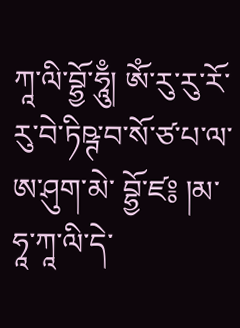ཀཱ་ལི་བྷྱོ་ཧཱུྃ། ཨོཾ་རུ་རུ་རོ་རུ་བེ་ཏིཥྚ་བ་སོ་ཙ་པ་ལ་ཨ་ཤུག་མེ་ བྷྱོ་ཛ༔ །མ་ཧཱ་ཀཱ་ལི་དེ་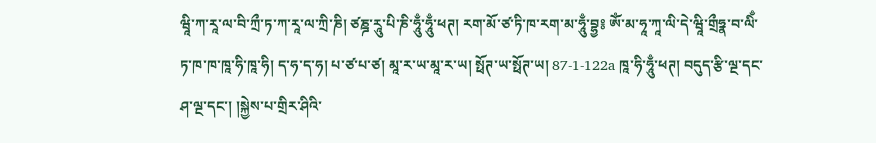ཝཱི་ཀ་རཱ་ལ་བི་ཀྲྀ་ཏ་ཀ་རཱ་ལ་ཀྲི་ཎི། ཙཎྜ་རཱུ་པི་ཎི་ཧཱུྃ་ཧཱུྃ་ཕཊ། རག་མོ་ཙ་ཏི་ཁ་རག་མ་ཧཱུྃ་བྷྱ༔ ཨོཾ་མ་ཧཱ་ཀཱ་ལི་དེ་ཝཱི་གྲྀཧྣ་བ་ལིྃ་ཏ་ཁ་ཁ་ཁཱ་ཧི་ཁཱ་ཧི། ད་ཧ་ད་ཧ། པ་ཙ་པ་ཙ། མཱ་ར་ཡ་མཱ་ར་ཡ། སྥོཊ་ཡ་སྥོཊ་ཡ། 87-1-122a ཁཱ་ཧི་ཧཱུྃ་ཕཊ། བདུད་རྩི་ལྔ་དང་ཤ་ལྔ་དང་། །སྐྱེས་པ་གྲིར་ཤིའི་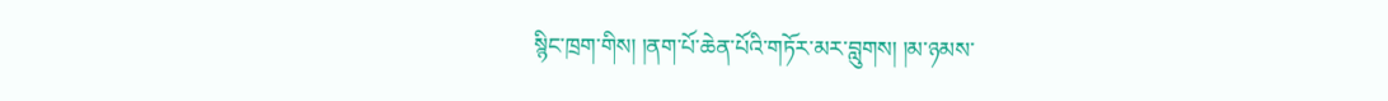སྙིང་ཁྲག་གིས། །ནག་པོ་ཆེན་པོའི་གཏོར་མར་བླུགས། །མ་ཉམས་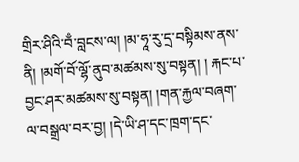གྲིར་ཤིའི་བྃ་བླངས་ལ། །མ་ཧཱ་རུ་དྲ་བསྟིམས་ནས་ནི། །མགོ་བོ་ལྷོ་ནུབ་མཚམས་སུ་བསྟན། ། རྐང་པ་བྱང་ཤར་མཚམས་སུ་བསྟན། །གན་རྐྱལ་བཞག་ལ་བསྒྲལ་བར་བྱ། །དེ་ཡི་ཤ་དང་ཁྲག་དང་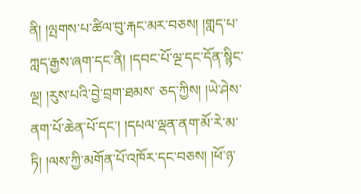ནི། །ལྤགས་པ་ཚིལ་བུ་རྐང་མར་བཅས། །གླད་པ་ཀླད་རྒྱས་ཞག་དང་ནི། །དབང་པོ་ལྔ་དང་དོན་སྙིང་ལྔ། །རུས་པའི་བྱེ་བྲག་ཐམས་ ཅད་ཀྱིས། །ཡེ་ཤེས་ནག་པོ་ཆེན་པོ་དང་། །དཔལ་ལྡན་ནག་མོ་རེ་མ་ཏི། །ལས་ཀྱི་མགོན་པོ་འཁོར་དང་བཅས། །ཕོ་ཉ་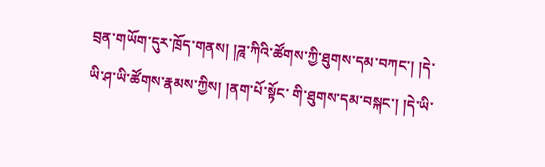བྲན་གཡོག་དུར་ཁྲོད་གནས། །ཌཱ་ཀིའི་ཚོགས་ཀྱི་ཐུགས་དམ་བཀང་། །དེ་ཡི་ཤ་ཡི་ཚོགས་རྣམས་ཀྱིས། །ནག་པོ་སྟོང་ གི་ཐུགས་དམ་བསྐང་། །དེ་ཡི་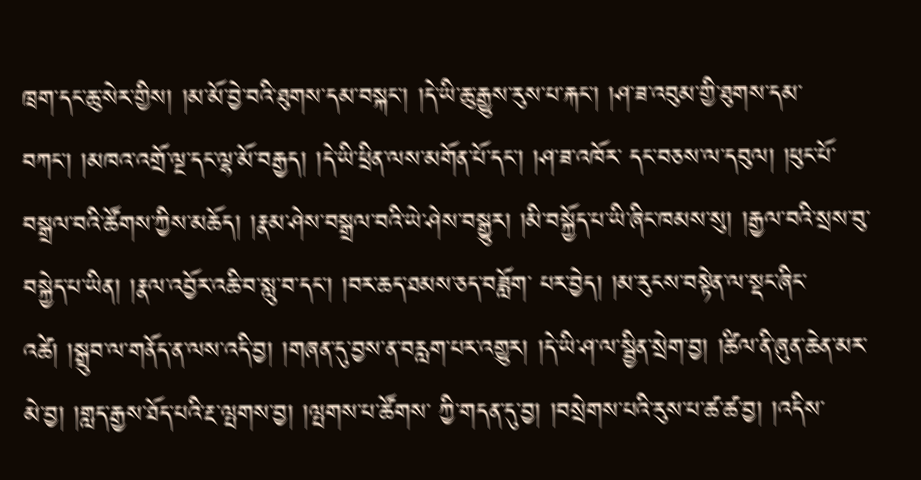ཁྲག་དང་ཆུ་སེར་གྱིས། །མ་མོ་བྱེ་བའི་ཐུགས་དམ་བསྐང་། །དེ་ཡི་ཆུ་རྒྱུས་རུས་པ་རྐང་། །ཤ་ཟ་འབུམ་གྱི་ཐུགས་དམ་བཀང་། །མཁའ་འགྲོ་ལྔ་དང་ལྷ་མོ་བརྒྱད། །དེ་ཡི་ཕྲིན་ལས་མགོན་པོ་དང་། །ཤ་ཟ་འཁོར་ དང་བཅས་ལ་དབུལ། །ཕུང་པོ་བསྒྲལ་བའི་ཚོགས་ཀྱིས་མཆོད། །རྣམ་ཤེས་བསྒྲལ་བའི་ཡེ་ཤེས་བསྒྱུར། །མི་བསྐྱོད་པ་ཡི་ཞིང་ཁམས་སུ། །རྒྱལ་བའི་སྲས་བུ་བསྐྱེད་པ་ཡིན། །རྣལ་འབྱོར་འཆི་བ་སླུ་བ་དང་། །བར་ཆད་ཐམས་ཅད་བཟློག་ པར་བྱེད། །མ་རུངས་བསྟེན་ལ་སྡང་ཞིང་འཚེ། །སྒྲུབ་ལ་གནོད་ན་ལས་འདི་བྱ། །གཞན་དུ་བྱས་ན་བརླག་པར་འགྱུར། །དེ་ཡི་ཤ་ལ་སྦྱིན་སྲེག་བྱ། །ཚིལ་ནི་ཞུན་ཆེན་མར་མེ་བྱ། །གླད་རྒྱས་ཐོད་པའི་རྔ་ལྤགས་བྱ། །ལྤགས་པ་ཚོགས་ ཀྱི་གདན་དུ་བྱ། །བསྲེགས་པའི་རུས་པ་ཚ་ཚ་བྱ། །འདིས་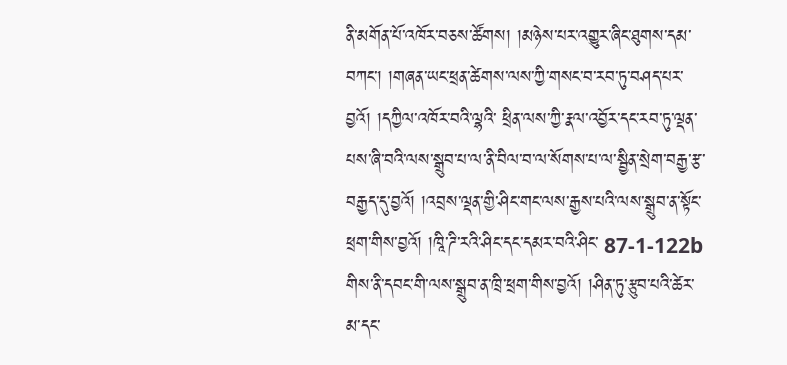ནི་མགོན་པོ་འཁོར་བཅས་ཚོགས། །མཉེས་པར་འགྱུར་ཞིང་ཐུགས་དམ་བཀང་། །གཞན་ཡང་ཕྲན་ཚེགས་ལས་ཀྱི་གསང་བ་རབ་ཏུ་བཤད་པར་བྱའོ། །དཀྱིལ་འཁོར་བའི་ལྷའི་ ཕྲིན་ལས་ཀྱི་རྣལ་འབྱོར་དང་རབ་ཏུ་ལྡན་པས་ཞི་བའི་ལས་སྒྲུབ་པ་ལ་ནི་བིལ་བ་ལ་སོགས་པ་ལ་སྦྱིན་སྲེག་བརྒྱ་རྩ་བརྒྱད་དུ་བྱའོ། །འབྲས་ལྡན་གྱི་ཤིང་གང་ལས་རྒྱས་པའི་ལས་སྒྲུབ་ན་སྟོང་ཕྲག་གིས་བྱའོ། །ཁཱི་ཌི་རའི་ཤིང་དང་དམར་བའི་ཤིང་ 87-1-122b གིས་ནི་དབང་གི་ལས་སྒྲུབ་ན་ཁྲི་ཕྲག་གིས་བྱའོ། །ཤིན་ཏུ་རྩུབ་པའི་ཚེར་མ་དང་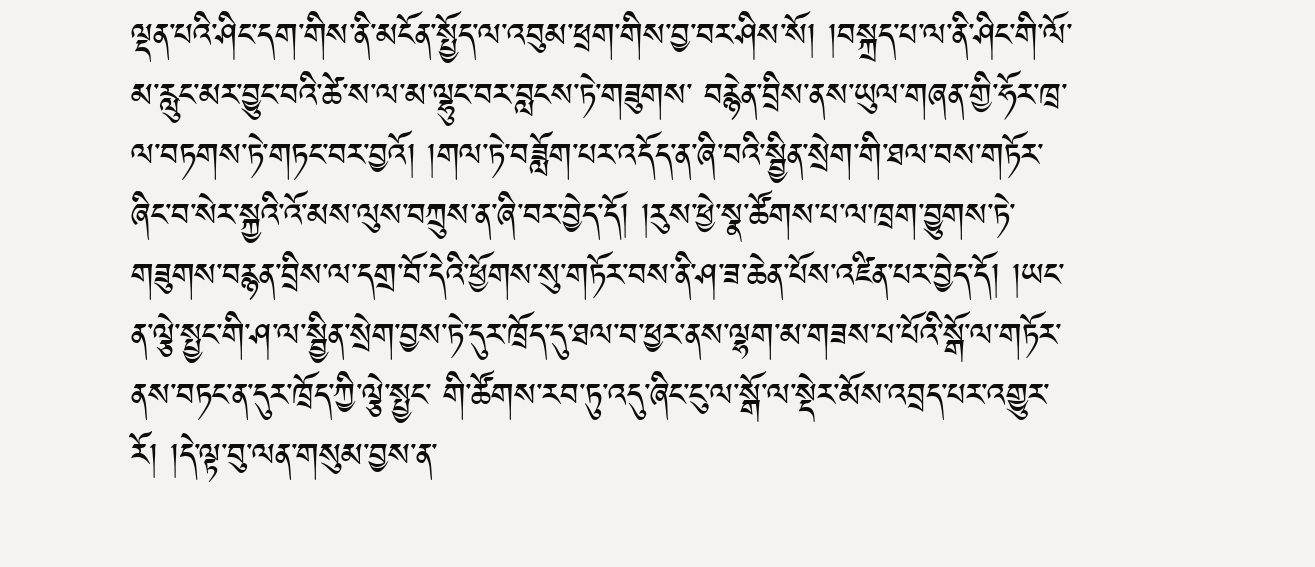ལྡན་པའི་ཤིང་དག་གིས་ནི་མངོན་སྤྱོད་ལ་འབུམ་ཕྲག་གིས་བྱ་བར་ཤིས་སོ། །བསྐྲད་པ་ལ་ནི་ཤིང་གི་ལོ་མ་རླུང་མར་བྱུང་བའི་ཚེ་ས་ལ་མ་ལྷུང་བར་བླངས་ཏེ་གཟུགས་ བརྙེན་བྲིས་ནས་ཡུལ་གཞན་གྱི་ཧོར་ཁྲ་ལ་བཏགས་ཏེ་གཏང་བར་བྱའོ། །གལ་ཏེ་བཟློག་པར་འདོད་ན་ཞི་བའི་སྦྱིན་སྲེག་གི་ཐལ་བས་གཏོར་ཞིང་བ་སེར་སྐྱའི་འོ་མས་ལུས་བཀྲུས་ན་ཞི་བར་བྱེད་དོ། །རུས་ཕྱེ་སྣ་ཚོགས་པ་ལ་ཁྲག་བྱུགས་ཏེ་ གཟུགས་བརྙན་བྲིས་ལ་དགྲ་བོ་དེའི་ཕྱོགས་སུ་གཏོར་བས་ནི་ཤ་ཟ་ཆེན་པོས་འཛིན་པར་བྱེད་དོ། །ཡང་ན་ལྕེ་སྤྱང་གི་ཤ་ལ་སྦྱིན་སྲེག་བྱས་ཏེ་དུར་ཁྲོད་དུ་ཐལ་བ་ཕྱར་ནས་ལྷག་མ་གཟས་པ་པོའི་སྒོ་ལ་གཏོར་ནས་བཏང་ན་དུར་ཁྲོད་ཀྱི་ལྕེ་སྤྱང་ གི་ཚོགས་རབ་ཏུ་འདུ་ཞིང་ངུ་ལ་སྒོ་ལ་སྡེར་མོས་འབྲད་པར་འགྱུར་རོ། །དེ་ལྟ་བུ་ལན་གསུམ་བྱས་ན་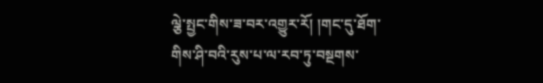ལྕེ་སྤྱང་གིས་ཟ་བར་འགྱུར་རོ། །གང་དུ་ཐོག་གིས་ཤི་བའི་རུས་པ་ལ་རབ་ཏུ་བསྔགས་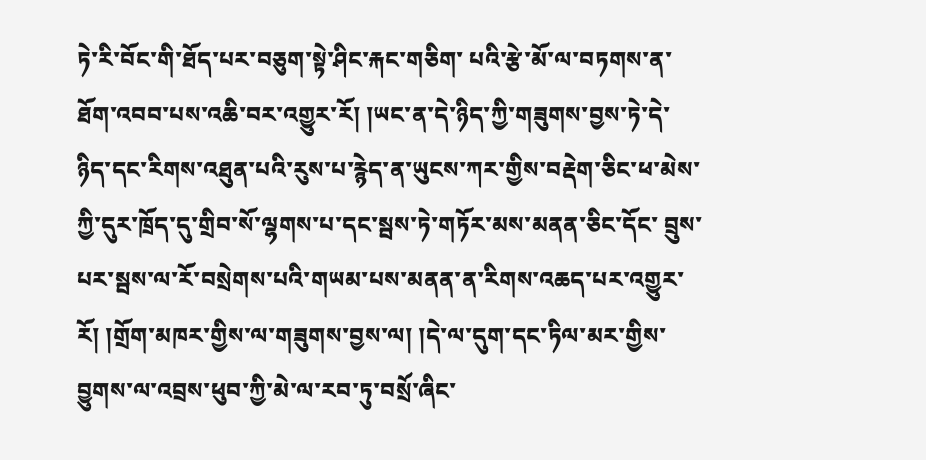ཏེ་རི་བོང་གི་ཐོད་པར་བཅུག་སྟེ་ཤིང་རྐང་གཅིག་ པའི་རྩེ་མོ་ལ་བཏགས་ན་ཐོག་འབབ་པས་འཆི་བར་འགྱུར་རོ། །ཡང་ན་དེ་ཉིད་ཀྱི་གཟུགས་བྱས་ཏེ་དེ་ཉིད་དང་རིགས་འཐུན་པའི་རུས་པ་རྙེད་ན་ཡུངས་ཀར་གྱིས་བརྡེག་ཅིང་ཕ་མེས་ཀྱི་དུར་ཁྲོད་དུ་གྲིབ་སོ་ལྷགས་པ་དང་སྦས་ཏེ་གཏོར་མས་མནན་ཅིང་དོང་ བྲུས་པར་སྦས་ལ་རོ་བསྲེགས་པའི་གཡམ་པས་མནན་ན་རིགས་འཆད་པར་འགྱུར་རོ། །གྲོག་མཁར་གྱིས་ལ་གཟུགས་བྱས་ལ། །དེ་ལ་དུག་དང་ཏིལ་མར་གྱིས་བྱུགས་ལ་འབྲས་ཕུབ་ཀྱི་མེ་ལ་རབ་ཏུ་བསྲོ་ཞིང་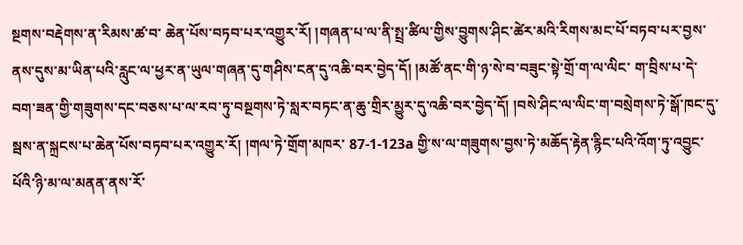སྔགས་བརྡེགས་ན་རིམས་ཚ་བ་ ཆེན་པོས་བཏབ་པར་འགྱུར་རོ། །གཞན་པ་ལ་ནི་སྤྲ་ཚིལ་གྱིས་བྱུགས་ཤིང་ཚེར་མའི་རིགས་མང་པོ་བཏབ་པར་བྱས་ནས་དུས་མ་ཡིན་པའི་རླུང་ལ་ཕྱར་ན་ཡུལ་གཞན་དུ་གཤིས་ངན་དུ་འཆི་བར་བྱེད་དོ། །མཚོ་ནང་གི་ཉ་སེ་བ་བཟུང་སྟེ་གྲོ་ག་ལ་ལིང་ ག་བྲིས་པ་དེ་བག་ཟན་གྱི་གཟུགས་དང་བཅས་པ་ལ་རབ་ཏུ་བསྔགས་ཏེ་སླར་བཏང་ན་ཆུ་གྲིར་མྱུར་དུ་འཆི་བར་བྱེད་དོ། །བསེ་ཤིང་ལ་ལིང་ག་བསྲེགས་ཏེ་སྒོ་ཁང་དུ་སྦས་ན་སྐྲངས་པ་ཆེན་པོས་བཏབ་པར་འགྱུར་རོ། །གལ་ཏེ་གྲོག་མཁར་ 87-1-123a གྱི་ས་ལ་གཟུགས་བྱས་ཏེ་མཆོད་རྟེན་རྙིང་པའི་འོག་ཏུ་འབྱུང་པོའི་ཉི་མ་ལ་མནན་ནས་རོ་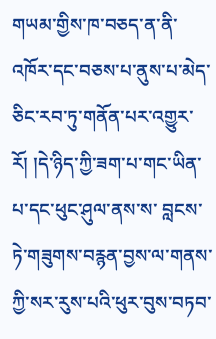གཡམ་གྱིས་ཁ་བཅད་ན་ནི་འཁོར་དང་བཅས་པ་ནུས་པ་མེད་ཅིང་རབ་ཏུ་གནོན་པར་འགྱུར་རོ། །དེ་ཉིད་ཀྱི་ཟག་པ་གང་ཡིན་པ་དང་ཕུང་ཤུལ་ནས་ས་ བླངས་ཏེ་གཟུགས་བརྙན་བྱས་ལ་གནས་ཀྱི་སར་རུས་པའི་ཕུར་བུས་བཏབ་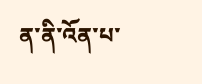ན་ནི་འོན་པ་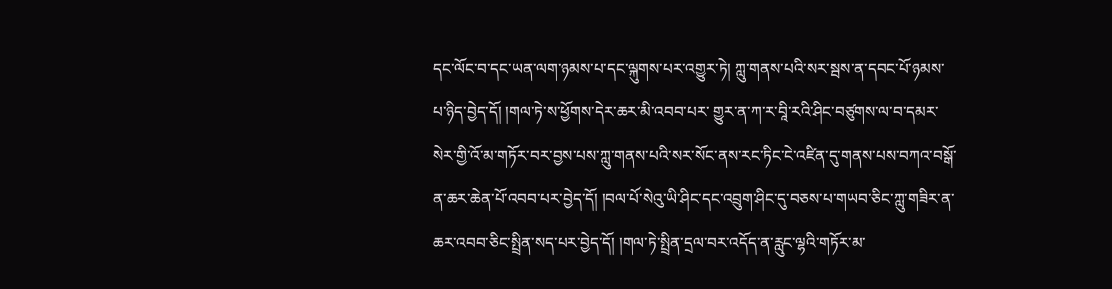དང་ལོང་བ་དང་ཡན་ལག་ཉམས་པ་དང་ལྐུགས་པར་འགྱུར་ཏེ། ཀླུ་གནས་པའི་སར་སྦས་ན་དབང་པོ་ཉམས་པ་ཉིད་བྱེད་དོ། །གལ་ཏེ་ས་ཕྱོགས་དེར་ཆར་མི་འབབ་པར་ གྱུར་ན་ཀ་ར་བཱི་རའི་ཤིང་བཙུགས་ལ་བ་དམར་སེར་གྱི་འོ་མ་གཏོར་བར་བྱས་པས་ཀླུ་གནས་པའི་སར་སོང་ནས་རང་ཏིང་ངེ་འཛིན་དུ་གནས་པས་བཀའ་བསྒོ་ན་ཆར་ཆེན་པོ་འབབ་པར་བྱེད་དོ། །བལ་པོ་སེའུ་ཡི་ཤིང་དང་འབྲུག་ཤིང་དུ་བཅས་པ་གཡབ་ཅིང་ཀླུ་གཟིར་ན་ ཆར་འབབ་ཅིང་སྤྲིན་སད་པར་བྱེད་དོ། །གལ་ཏེ་སྤྲིན་དྲལ་བར་འདོད་ན་རླུང་ལྷའི་གཏོར་མ་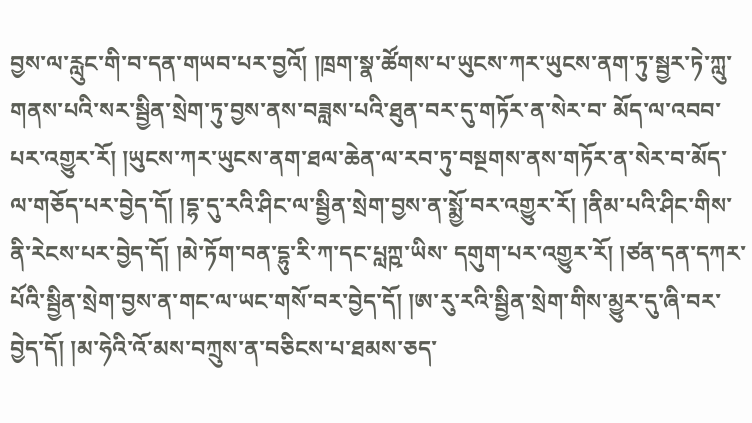བྱས་ལ་རླུང་གི་བ་དན་གཡབ་པར་བྱའོ། །ཁྲག་སྣ་ཚོགས་པ་ཡུངས་ཀར་ཡུངས་ནག་ཏུ་སྦྱར་ཏེ་ཀླུ་གནས་པའི་སར་སྦྱིན་སྲེག་ཏུ་བྱས་ནས་བཟླས་པའི་ཐུན་བར་དུ་གཏོར་ན་སེར་བ་ མོད་ལ་འབབ་པར་འགྱུར་རོ། །ཡུངས་ཀར་ཡུངས་ནག་ཐལ་ཆེན་ལ་རབ་ཏུ་བསྔགས་ནས་གཏོར་ན་སེར་བ་མོད་ལ་གཅོད་པར་བྱེད་དོ། །དྷ་དུ་རའི་ཤིང་ལ་སྦྱིན་སྲེག་བྱས་ན་སྨྱོ་བར་འགྱུར་རོ། །ནིམ་པའི་ཤིང་གིས་ནི་རེངས་པར་བྱེད་དོ། །མེ་ཏོག་བན་དྷུ་རི་ཀ་དང་པླཀྵ་ཡིས་ དགུག་པར་འགྱུར་རོ། །ཙན་དན་དཀར་པོའི་སྦྱིན་སྲེག་བྱས་ན་གང་ལ་ཡང་གསོ་བར་བྱེད་དོ། །ཨ་རུ་རའི་སྦྱིན་སྲེག་གིས་མྱུར་དུ་ཞི་བར་བྱེད་དོ། །མ་ཧེའི་འོ་མས་བཀྲུས་ན་བཅིངས་པ་ཐམས་ཅད་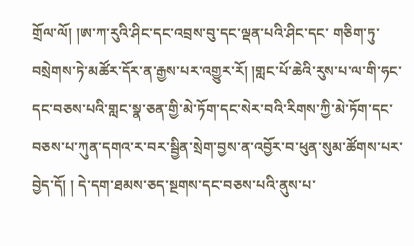གྲོལ་ལོ། །ཨ་ཀ་རུའི་ཤིང་དང་འབྲས་བུ་དང་ལྡན་པའི་ཤིང་དང་ གཅིག་ཏུ་བསྲེགས་ཏེ་མཚོར་དོར་ན་རྒྱས་པར་འགྱུར་རོ། །གླང་པོ་ཆེའི་རུས་པ་ལ་གི་ཧང་དང་བཅས་པའི་གླང་སྣ་ཅན་གྱི་མེ་ཏོག་དང་སེར་བའི་རིགས་ཀྱི་མེ་ཏོག་དང་བཅས་པ་ཀུན་དགའ་ར་བར་སྦྱིན་སྲེག་བྱས་ན་འབྱོར་བ་ཕུན་སུམ་ཚོགས་པར་བྱེད་དོ། ། དེ་དག་ཐམས་ཅད་སྔགས་དང་བཅས་པའི་ནུས་པ་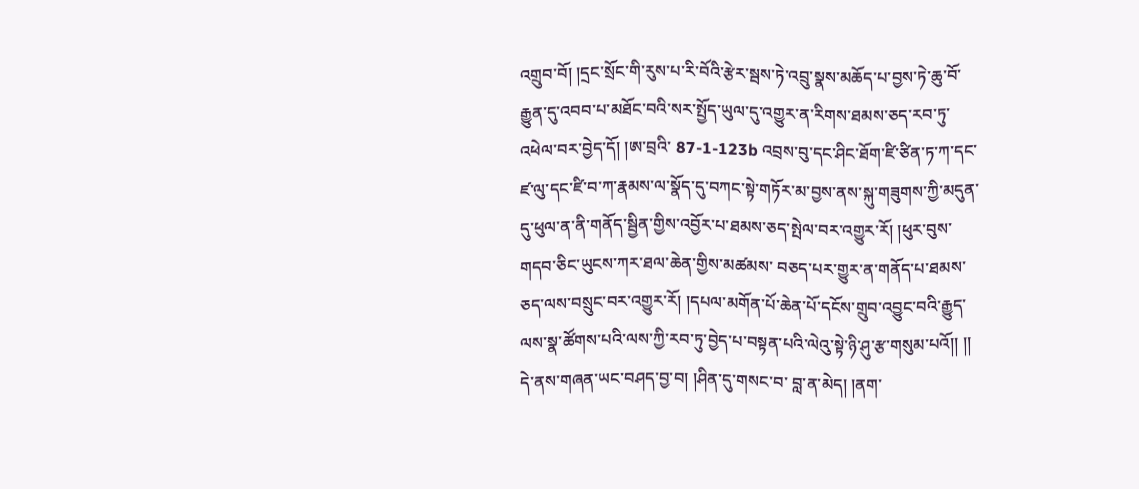འགྲུབ་བོ། །དྲང་སྲོང་གི་རུས་པ་རི་བོའི་རྩེར་སྦས་ཏེ་འབྲུ་སྣས་མཆོད་པ་བྱས་ཏེ་ཆུ་བོ་རྒྱུན་དུ་འབབ་པ་མཐོང་བའི་སར་སྤྱོད་ཡུལ་དུ་འགྱུར་ན་རིགས་ཐམས་ཅད་རབ་ཏུ་འཕེལ་བར་བྱེད་དོ། །ཨ་བྲའི་ 87-1-123b འབྲས་བུ་དང་ཤིང་ཐོག་ཛི་ཙིན་ཏ་ཀ་དང་ཛ་ལུ་དང་ཛི་བ་ཀ་རྣམས་ལ་སྣོད་དུ་བཀང་སྟེ་གཏོར་མ་བྱས་ནས་སྐུ་གཟུགས་ཀྱི་མདུན་དུ་ཕུལ་ན་ནི་གནོད་སྦྱིན་གྱིས་འབྱོར་པ་ཐམས་ཅད་སྤེལ་བར་འགྱུར་རོ། །ཕུར་བུས་གདབ་ཅིང་ཡུངས་ཀར་ཐལ་ཆེན་གྱིས་མཚམས་ བཅད་པར་གྱུར་ན་གནོད་པ་ཐམས་ཅད་ལས་བསྲུང་བར་འགྱུར་རོ། །དཔལ་མགོན་པོ་ཆེན་པོ་དངོས་གྲུབ་འབྱུང་བའི་རྒྱུད་ལས་སྣ་ཚོགས་པའི་ལས་ཀྱི་རབ་ཏུ་བྱེད་པ་བསྟན་པའི་ལེའུ་སྟེ་ཉི་ཤུ་རྩ་གསུམ་པའོ།། །། དེ་ནས་གཞན་ཡང་བཤད་བྱ་བ། །ཤིན་དུ་གསང་བ་ བླ་ན་མེད། །ནག་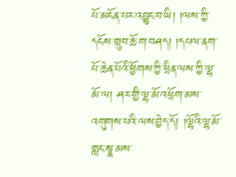པོ་མངོན་པར་འབྱུང་བ་ཡི། །ལས་ཀྱི་དངོས་གྲུབ་ཆོ་ག་བཤད། །དཔལ་ནག་པོ་ཆེན་པོའི་ཕྱོགས་ཀྱི་ཕྲིན་ལས་ཀྱི་ལྷ་མོ་ལ། ཤར་གྱི་ལྷ་མོ་འཕྲོག་མས་འགུགས་པའི་ལས་བྱེད་དོ། །ལྷོའི་ལྷ་མོ་གླང་སྣ་མས་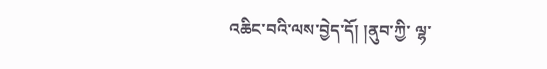འཆིང་བའི་ལས་བྱེད་དོ། །ནུབ་ཀྱི་ ལྷ་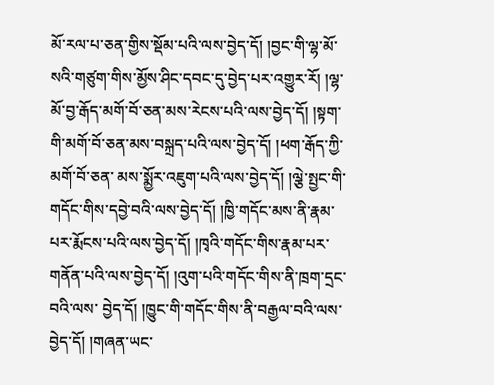མོ་རལ་པ་ཅན་གྱིས་སྡོམ་པའི་ལས་བྱེད་དོ། །བྱང་གི་ལྷ་མོ་སའི་གཙུག་གིས་མྱོས་ཤིང་དབང་དུ་བྱེད་པར་འགྱུར་རོ། །ལྷ་མོ་བྱ་རྒོད་མགོ་བོ་ཅན་མས་རེངས་པའི་ལས་བྱེད་དོ། །སྟག་གི་མགོ་བོ་ཅན་མས་བསྐྲད་པའི་ལས་བྱེད་དོ། །ཕག་རྒོད་ཀྱི་མགོ་བོ་ཅན་ མས་སྨྱོར་འཇུག་པའི་ལས་བྱེད་དོ། །ལྕེ་སྤྱང་གི་གདོང་གིས་དབྱེ་བའི་ལས་བྱེད་དོ། །ཁྱི་གདོང་མས་ནི་རྣམ་པར་རྨོངས་པའི་ལས་བྱེད་དོ། །ཁྭའི་གདོང་གིས་རྣམ་པར་གནོན་པའི་ལས་བྱེད་དོ། །འུག་པའི་གདོང་གིས་ནི་ཁྲག་དྲང་བའི་ལས་ བྱེད་དོ། །ཁྱུང་གི་གདོང་གིས་ནི་བརྒྱལ་བའི་ལས་བྱེད་དོ། །གཞན་ཡང་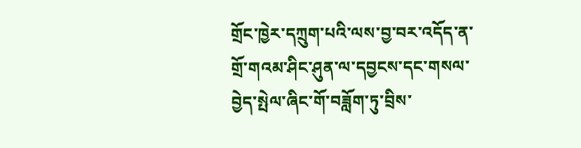གྲོང་ཁྱེར་དཀྲུག་པའི་ལས་བྱ་བར་འདོད་ན་གྲོ་གའམ་ཤིང་ཤུན་ལ་དབྱངས་དང་གསལ་བྱེད་སྤེལ་ཞིང་གོ་བཟློག་ཏུ་བྲིས་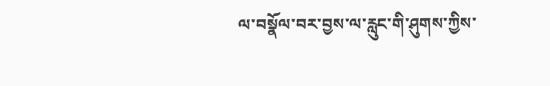ལ་བསྣོལ་བར་བྱས་ལ་རླུང་གི་ཤུགས་ཀྱིས་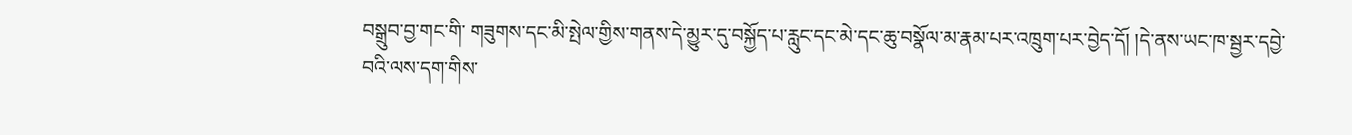བསྒྲུབ་བྱ་གང་གི་ གཟུགས་དང་མི་སྤེལ་གྱིས་གནས་དེ་མྱུར་དུ་བསྐྱོད་པ་རླུང་དང་མེ་དང་ཆུ་བསྣོལ་མ་རྣམ་པར་འཁྲུག་པར་བྱེད་དོ། །དེ་ནས་ཡང་ཁ་སྦྱར་དབྱེ་བའི་ལས་དག་གིས་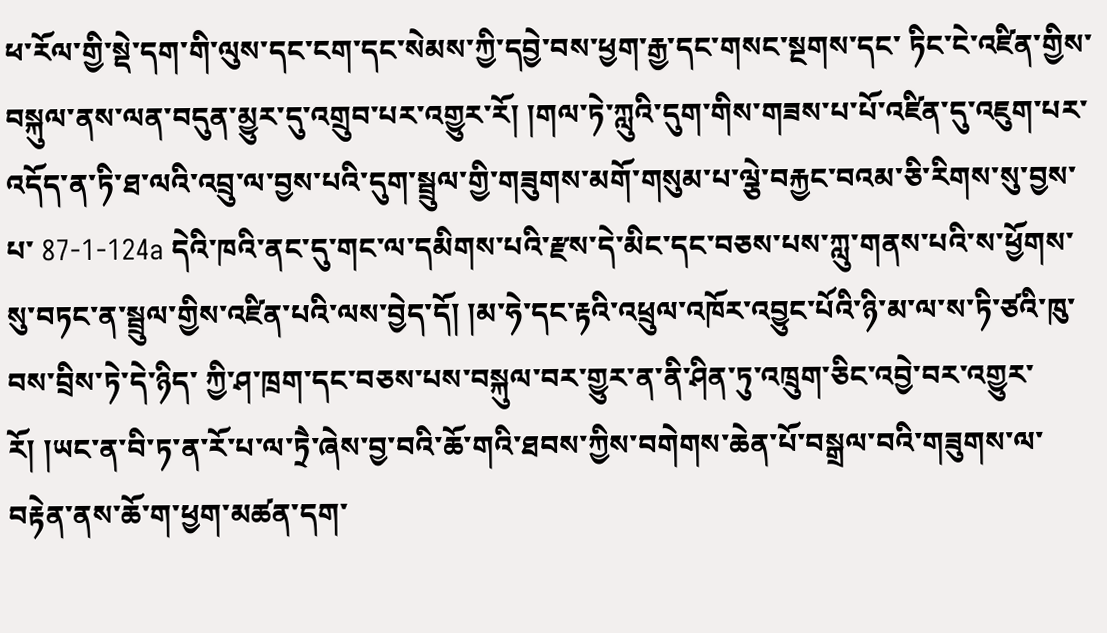ཕ་རོལ་གྱི་སྡེ་དག་གི་ལུས་དང་ངག་དང་སེམས་ཀྱི་དབྱེ་བས་ཕྱག་རྒྱ་དང་གསང་སྔགས་དང་ ཏིང་ངེ་འཛིན་གྱིས་བསྐུལ་ནས་ལན་བདུན་མྱུར་དུ་འགྲུབ་པར་འགྱུར་རོ། །གལ་ཏེ་ཀླུའི་དུག་གིས་གཟས་པ་པོ་འཛིན་དུ་འཇུག་པར་འདོད་ན་ཏི་ཐ་ལའི་འབྲུ་ལ་བྱས་པའི་དུག་སྦྲུལ་གྱི་གཟུགས་མགོ་གསུམ་པ་ལྕེ་བརྐྱང་བའམ་ཅི་རིགས་སུ་བྱས་པ་ 87-1-124a དེའི་ཁའི་ནང་དུ་གང་ལ་དམིགས་པའི་རྫས་དེ་མིང་དང་བཅས་པས་ཀླུ་གནས་པའི་ས་ཕྱོགས་སུ་བཏང་ན་སྦྲུལ་གྱིས་འཛིན་པའི་ལས་བྱེད་དོ། །མ་ཧེ་དང་རྟའི་འཕྲུལ་འཁོར་འབྱུང་པོའི་ཉི་མ་ལ་ས་ཏི་ཙའི་ཁུ་བས་བྲིས་ཏེ་དེ་ཉིད་ ཀྱི་ཤ་ཁྲག་དང་བཅས་པས་བསྐུལ་བར་གྱུར་ན་ནི་ཤིན་ཏུ་འཁྲུག་ཅིང་འབྱེ་བར་འགྱུར་རོ། །ཡང་ན་བི་ཏ་ན་རོ་པ་ལ་ཏྲཻ་ཞེས་བྱ་བའི་ཆོ་གའི་ཐབས་ཀྱིས་བགེགས་ཆེན་པོ་བསྒྲལ་བའི་གཟུགས་ལ་བརྟེན་ནས་ཆོ་ག་ཕྱག་མཚན་དག་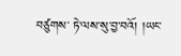བཙུགས་ ཏེ་ལས་སུ་བྱ་བའོ། །ཡང་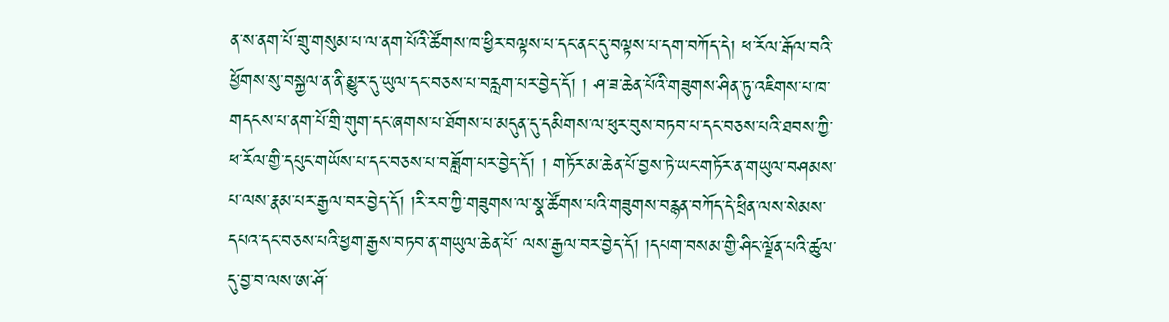ན་ས་ནག་པོ་གྲུ་གསུམ་པ་ལ་ནག་པོའི་ཚོགས་ཁ་ཕྱིར་བལྟས་པ་དང་ནང་དུ་བལྟས་པ་དག་བཀོད་དེ། ཕ་རོལ་རྒོལ་བའི་ཕྱོགས་སུ་བསྐྱལ་ན་ནི་མྱུར་དུ་ཡུལ་དང་བཅས་པ་བརླག་པར་བྱེད་དོ། ། ཤ་ཟ་ཆེན་པོའི་གཟུགས་ཤིན་ཏུ་འཇིགས་པ་ཁ་གདངས་པ་ནག་པོ་གྲི་གུག་དང་ཞགས་པ་ཐོགས་པ་མདུན་དུ་དམིགས་ལ་ཕུར་བུས་བཏབ་པ་དང་བཅས་པའི་ཐབས་ཀྱི་ཕ་རོལ་གྱི་དཔུང་གཡོས་པ་དང་བཅས་པ་བཟློག་པར་བྱེད་དོ། ། གཏོར་མ་ཆེན་པོ་བྱས་ཏེ་ཡང་གཏོར་ན་གཡུལ་བཤམས་པ་ལས་རྣམ་པར་རྒྱལ་བར་བྱེད་དོ། །རི་རབ་ཀྱི་གཟུགས་ལ་སྣ་ཚོགས་པའི་གཟུགས་བརྙན་བཀོད་དེ་ཕྲིན་ལས་སེམས་དཔའ་དང་བཅས་པའི་ཕྱག་རྒྱས་བཏབ་ན་གཡུལ་ཆེན་པོ་ ལས་རྒྱལ་བར་བྱེད་དོ། །དཔག་བསམ་གྱི་ཤིང་ལྗོན་པའི་ཚུལ་དུ་བྱ་བ་ལས་ཨ་ཤོ་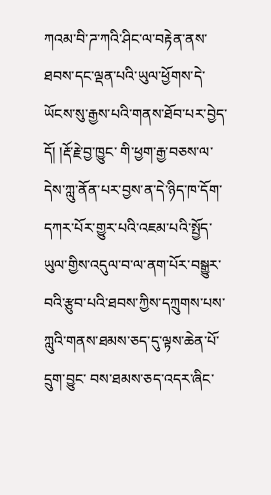ཀའམ་བི་ཌ་ཀའི་ཤིང་ལ་བརྟེན་ནས་ཐབས་དང་ལྡན་པའི་ཡུལ་ཕྱོགས་དེ་ཡོངས་སུ་རྒྱས་པའི་གནས་ཐོབ་པར་བྱེད་དོ། །རྡོ་རྗེ་བྱ་ཁྱུང་ གི་ཕྱག་རྒྱ་བཅས་ལ་དེས་ཀླུ་ནོན་པར་བྱས་ན་དེ་ཉིད་ཁ་དོག་དཀར་པོར་གྱུར་པའི་འཇམ་པའི་སྤྱོད་ཡུལ་གྱིས་འདུལ་བ་ལ་ནག་པོར་བསྒྱུར་བའི་རྩུབ་པའི་ཐབས་ཀྱིས་དཀྲུགས་པས་ཀླུའི་གནས་ཐམས་ཅད་དུ་ལྟས་ཆེན་པོ་དྲུག་བྱུང་ བས་ཐམས་ཅད་འདར་ཞིང་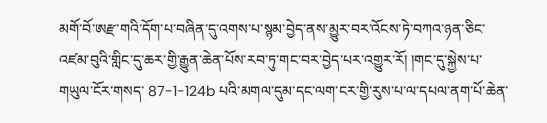མགོ་བོ་ཨརྫ་གའི་དོག་པ་བཞིན་དུ་འགས་པ་སྙམ་བྱེད་ནས་མྱུར་བར་འོངས་ཏེ་བཀའ་ཉན་ཅིང་འཛམ་བུའི་གླིང་དུ་ཆར་གྱི་རྒྱུན་ཆེན་པོས་རབ་ཏུ་གང་བར་བྱེད་པར་འགྱུར་རོ། །གང་དུ་སྐྱེས་པ་གཡུལ་ངོར་གསད་ 87-1-124b པའི་མགལ་དུམ་དང་ལག་ངར་གྱི་རུས་པ་ལ་དཔལ་ནག་པོ་ཆེན་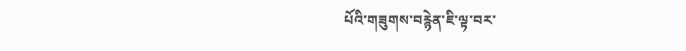པོའི་གཟུགས་བརྙེན་ཇི་ལྟ་བར་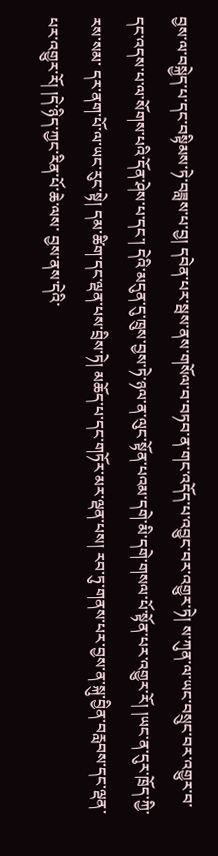བྱས་ལ་བསྐྱེད་པ་དང་བསྟིམས་ཏེ་བཟླས་པ་བྱ། དབེན་པར་སྦས་ནས་གསོལ་བ་བཏབ་ན་གང་འདོད་པ་འབྱུང་བར་འགྱུར་ཏེ། ས་ཀུན་ལ་ཡང་བསྲུང་བར་འགྱུར་བ་དང་འདས་པ་ལ་སོགས་པའི་དོན་ཤེས་པ་དང་། དེའི་མདུན་དུ་ཁྲུས་བྱས་ཏེ་ཉལ་ན་ལུང་སྟོན་པའམ་དགེ་མི་དགེ་གསལ་པོ་སྟོན་པར་འགྱུར་རོ། །ཡང་ན་དུར་ཁྲོད་ཀྱི་རས་སམ་ དར་ནག་པོ་ལ་ཡང་རུང་སྟེ། དམ་ཚིག་དང་ལྡན་པས་བྲིས་ཏེ། མཆོད་པ་དང་གཏོར་མར་ལྡན་པས། རབ་ཏུ་གནས་པར་བྱས་ན་སྐུ་བྱིན་བརླབས་དང་ལྡན་པར་འགྱུར་རོ། །དེ་ཉིད་ཀྱང་རིན་པོ་ཆེ་ལས་ བྱས་ནས་དེའི་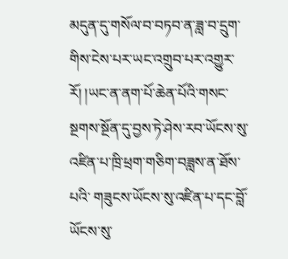མདུན་དུ་གསོལ་བ་བཏབ་ན་ཟླ་བ་དྲུག་གིས་ངེས་པར་ཡང་འགྲུབ་པར་འགྱུར་རོ། །ཡང་ན་ནག་པོ་ཆེན་པོའི་གསང་སྔགས་སྔོན་དུ་བྱས་ཏེ་ཤེས་རབ་ཡོངས་སུ་འཛིན་པ་ཁྲི་ཕྲག་གཅིག་བཟླས་ན་ཐོས་པའི་ གཟུངས་ཡོངས་སུ་འཛིན་པ་དང་བློ་ཡོངས་སུ་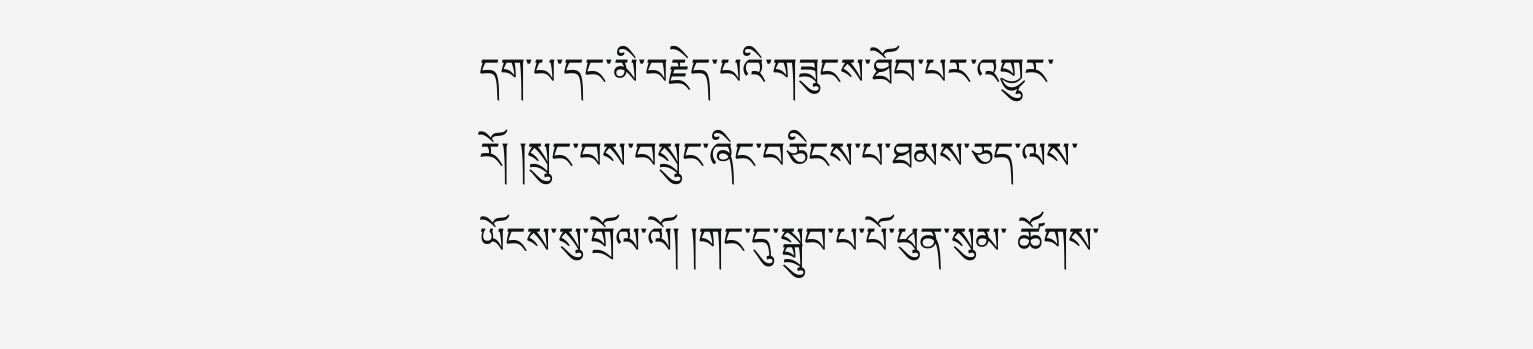དག་པ་དང་མི་བརྗེད་པའི་གཟུངས་ཐོབ་པར་འགྱུར་རོ། །སྲུང་བས་བསྲུང་ཞིང་བཅིངས་པ་ཐམས་ཅད་ལས་ཡོངས་སུ་གྲོལ་ལོ། །གང་དུ་སྒྲུབ་པ་པོ་ཕུན་སུམ་ ཚོགས་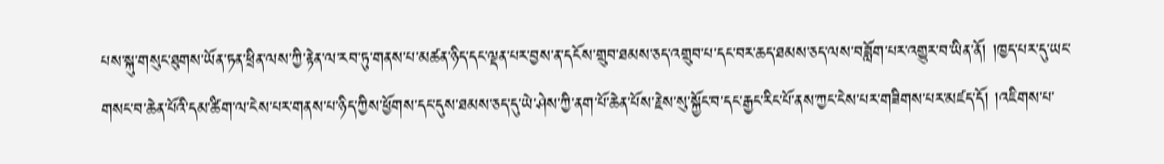པས་སྐུ་གསུང་ཐུགས་ཡོན་ཏན་ཕྲིན་ལས་ཀྱི་རྟེན་ལ་རབ་ཏུ་གནས་པ་མཚན་ཉིད་དང་ལྡན་པར་བྱས་ན་དངོས་གྲུབ་ཐམས་ཅད་འགྲུབ་པ་དང་བར་ཆད་ཐམས་ཅད་ལས་བཟློག་པར་འགྱུར་བ་ཡིན་ནོ། །ཁྱད་པར་དུ་ཡང་ གསང་བ་ཆེན་པོའི་དམ་ཚིག་ལ་ངེས་པར་གནས་པ་ཉིད་ཀྱིས་ཕྱོགས་དང་དུས་ཐམས་ཅད་དུ་ཡེ་ཤེས་ཀྱི་ནག་པོ་ཆེན་པོས་རྗེས་སུ་སྐྱོང་བ་དང་རྒྱང་རིང་པོ་ནས་ཀྱང་ངེས་པར་གཟིགས་པར་མཛད་དོ། །འཇིགས་པ་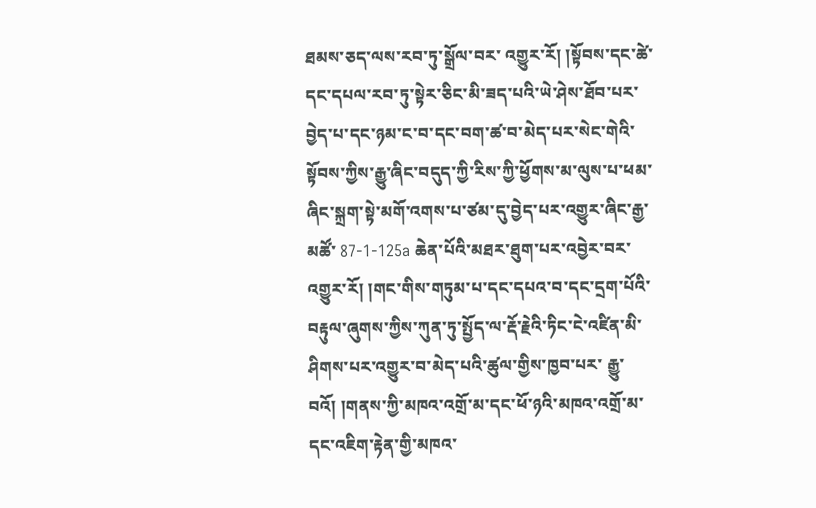ཐམས་ཅད་ལས་རབ་ཏུ་སྒྲོལ་བར་ འགྱུར་རོ། །སྟོབས་དང་ཚེ་དང་དཔལ་རབ་ཏུ་སྟེར་ཅིང་མི་ཟད་པའི་ཡེ་ཤེས་ཐོབ་པར་བྱེད་པ་དང་ཉམ་ང་བ་དང་བག་ཚ་བ་མེད་པར་སེང་གེའི་སྟོབས་ཀྱིས་རྒྱུ་ཞིང་བདུད་ཀྱི་རིས་ཀྱི་ཕྱོགས་མ་ལུས་པ་ཕམ་ཞིང་སྐྲག་སྟེ་མགོ་འགས་པ་ཙམ་དུ་བྱེད་པར་འགྱུར་ཞིང་རྒྱ་མཚོ་ 87-1-125a ཆེན་པོའི་མཐར་ཐུག་པར་འབྱེར་བར་འགྱུར་རོ། །གང་གིས་གཏུམ་པ་དང་དཔའ་བ་དང་དྲག་པོའི་བརྟུལ་ཞུགས་ཀྱིས་ཀུན་ཏུ་སྤྱོད་ལ་རྡོ་རྗེའི་ཏིང་ངེ་འཛིན་མི་ཤིགས་པར་འགྱུར་བ་མེད་པའི་ཚུལ་གྱིས་ཁྱབ་པར་ རྒྱུ་བའོ། །གནས་ཀྱི་མཁའ་འགྲོ་མ་དང་ཕོ་ཉའི་མཁའ་འགྲོ་མ་དང་འཇིག་རྟེན་གྱི་མཁའ་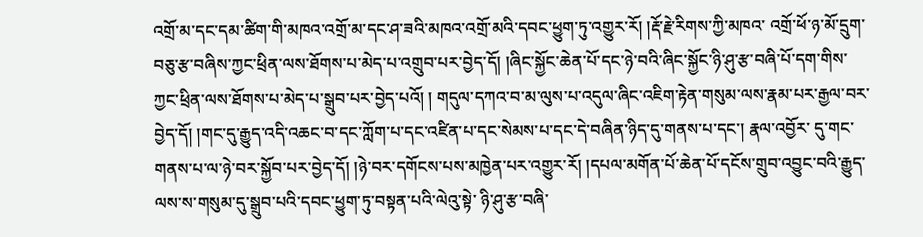འགྲོ་མ་དང་དམ་ཚིག་གི་མཁའ་འགྲོ་མ་དང་ཤ་ཟའི་མཁའ་འགྲོ་མའི་དབང་ཕྱུག་ཏུ་འགྱུར་རོ། །རྡོ་རྗེ་རིགས་ཀྱི་མཁའ་ འགྲོ་ཕོ་ཉ་མོ་དྲུག་བཅུ་རྩ་བཞིས་ཀྱང་ཕྲིན་ལས་ཐོགས་པ་མེད་པ་འགྲུབ་པར་བྱེད་དོ། །ཞིང་སྐྱོང་ཆེན་པོ་དང་ཉེ་བའི་ཞིང་སྐྱོང་ཉི་ཤུ་རྩ་བཞི་པོ་དག་གིས་ཀྱང་ཕྲིན་ལས་ཐོགས་པ་མེད་པ་སྒྲུབ་པར་བྱེད་པའོ། ། གདུལ་དཀའ་བ་མ་ལུས་པ་འདུལ་ཞིང་འཇིག་རྟེན་གསུམ་ལས་རྣམ་པར་རྒྱལ་བར་བྱེད་དོ། །གང་དུ་རྒྱུད་འདི་འཆང་བ་དང་ཀློག་པ་དང་འཛིན་པ་དང་སེམས་པ་དང་དེ་བཞིན་ཉིད་དུ་གནས་པ་དང་། རྣལ་འབྱོར་ དུ་གང་གནས་པ་ལ་ཉེ་བར་སྐྱོབ་པར་བྱེད་དོ། །ཉེ་བར་དགོངས་པས་མཁྱེན་པར་འགྱུར་རོ། །དཔལ་མགོན་པོ་ཆེན་པོ་དངོས་གྲུབ་འབྱུང་བའི་རྒྱུད་ལས་ས་གསུམ་དུ་སྒྲུབ་པའི་དབང་ཕྱུག་ཏུ་བསྟན་པའི་ལེའུ་སྟེ་ ཉི་ཤུ་རྩ་བཞི་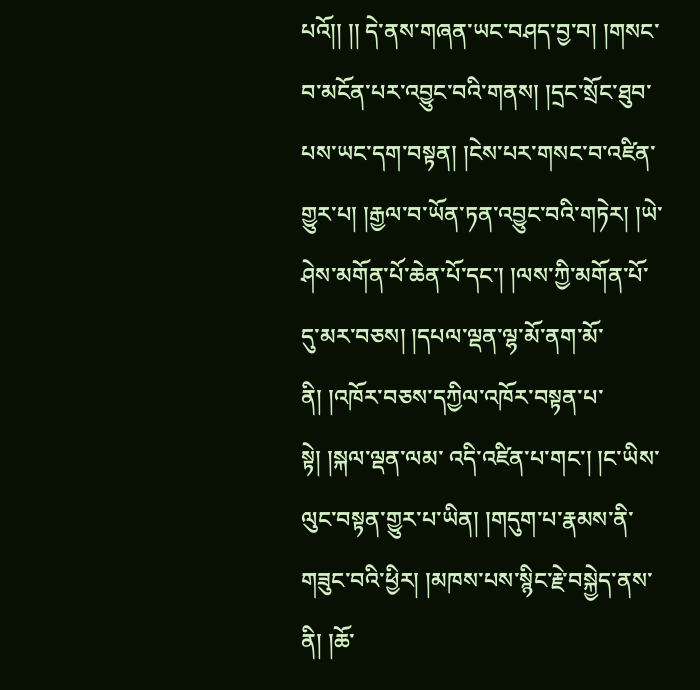པའོ།། །། དེ་ནས་གཞན་ཡང་བཤད་བྱ་བ། །གསང་བ་མངོན་པར་འབྱུང་བའི་གནས། །དྲང་སྲོང་ཐུབ་པས་ཡང་དག་བསྟན། །ངེས་པར་གསང་བ་འཛིན་ གྱུར་པ། །རྒྱལ་བ་ཡོན་ཏན་འབྱུང་བའི་གཏེར། །ཡེ་ཤེས་མགོན་པོ་ཆེན་པོ་དང་། །ལས་ཀྱི་མགོན་པོ་དུ་མར་བཅས། །དཔལ་ལྡན་ལྷ་མོ་ནག་མོ་ནི། །འཁོར་བཅས་དཀྱིལ་འཁོར་བསྟན་པ་སྟེ། །སྐལ་ལྡན་ལམ་ འདི་འཛིན་པ་གང་། །ང་ཡིས་ལུང་བསྟན་གྱུར་པ་ཡིན། །གདུག་པ་རྣམས་ནི་གཟུང་བའི་ཕྱིར། །མཁས་པས་སྙིང་རྗེ་བསྐྱེད་ནས་ནི། །ཆོ་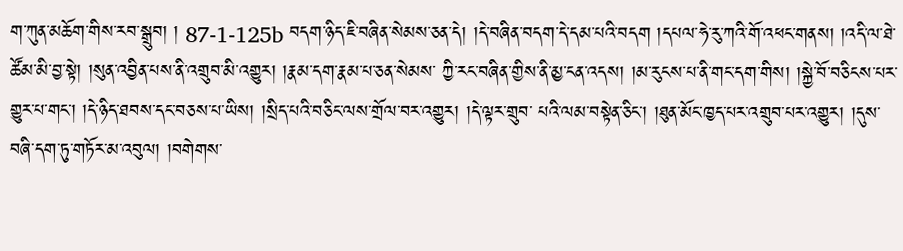ག་ཀུན་མཆོག་གིས་རབ་སྒྲུབ། ། 87-1-125b བདག་ཉིད་ཇི་བཞིན་སེམས་ཅན་དེ། །དེ་བཞིན་བདག་དེ་དམ་པའི་བདག །དཔལ་ཧེ་རུ་ཀའི་གོ་འཕང་གནས། །འདི་ལ་ཐེ་ཚོམ་མི་བྱ་སྟེ། །སུན་འབྱིན་པས་ནི་འགྲུབ་མི་འགྱུར། །རྣམ་དག་རྣམ་པ་ཅན་སེམས་ ཀྱི་རང་བཞིན་གྱིས་ནི་མྱ་ངན་འདས། །མ་རུངས་པ་ནི་གང་དག་གིས། །སྐྱེ་བོ་བཅིངས་པར་གྱུར་པ་གང་། །དེ་ཉིད་ཐབས་དང་བཅས་པ་ཡིས། །སྲིད་པའི་བཅིང་ལས་གྲོལ་བར་འགྱུར། །དེ་ལྟར་གྲུབ་ པའི་ལམ་བསྟེན་ཅིང་། །ཐུན་མོང་ཁྱད་པར་འགྲུབ་པར་འགྱུར། །དུས་བཞི་དག་ཏུ་གཏོར་མ་འབུལ། །བགེགས་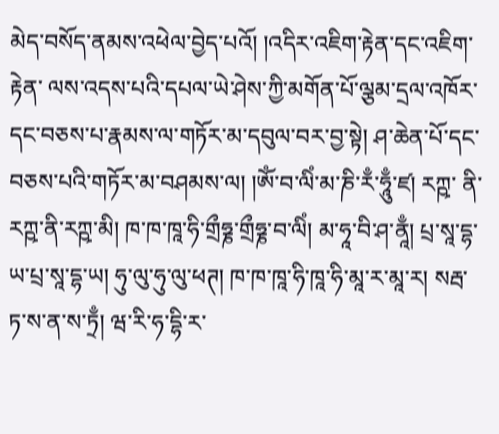མེད་བསོད་ནམས་འཕེལ་བྱེད་པའོ། །འདིར་འཇིག་རྟེན་དང་འཇིག་རྟེན་ ལས་འདས་པའི་དཔལ་ཡེ་ཤེས་ཀྱི་མགོན་པོ་ལྕམ་དྲལ་འཁོར་དང་བཅས་པ་རྣམས་ལ་གཏོར་མ་དབུལ་བར་བྱ་སྟེ། ཤ་ཆེན་པོ་དང་བཅས་པའི་གཏོར་མ་བཤམས་ལ། །ཨོཾ་བ་ལིཾ་མ་ཎི་རྃ་ཧཱུྃ་ཛ། རཀྵ་ ནི་རཀྵ་ནི་རཀྵ་མི། ཁ་ཁ་ཁཱ་ཧི་གྲྀཧྞ་གྲྀཧྞ་བ་ལིཾ། མ་ཧཱ་བི་ཤ་ནཱྃ། པྲ་སཱ་དྷ་ཡ་པྲ་སཱ་དྷ་ཡ། ཧུ་ལུ་ཧུ་ལུ་ཕཊ། ཁ་ཁ་ཁཱ་ཧི་ཁཱ་ཧི་མཱ་ར་མཱ་ར། སརྦ་ཏ་ས་ན་ས་ཏྲྃ། ཝ་རི་ཧ་དྷི་ར་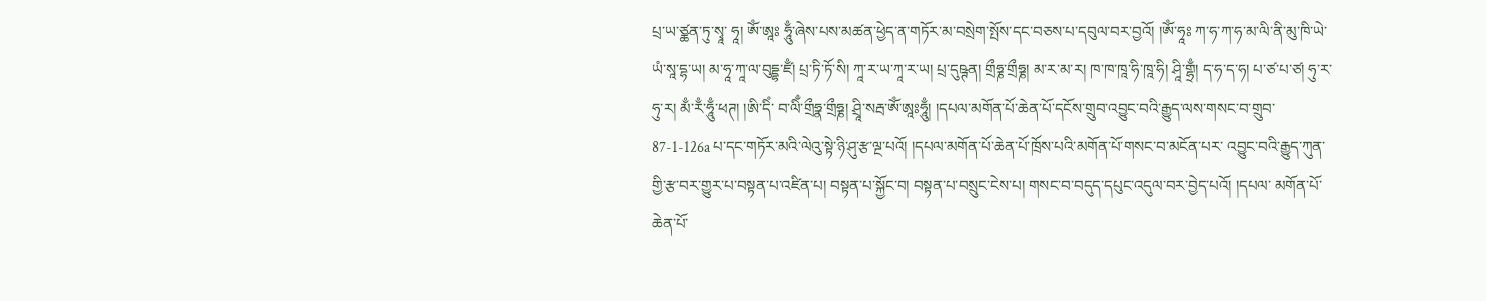པྲ་ཡ་ཙྪན་ཏུ་སྭཱ་ ཧཱ། ཨོཾ་ཨཱཿ ཧཱུྃ་ཞེས་པས་མཚན་ཕྱེད་ན་གཏོར་མ་བསྲེག་སྤོས་དང་བཅས་པ་དབུལ་བར་བྱའོ། །ཨོཾ་ཧཱཿ ཀ་ཧ་ཀ་ཧ་མ་ལི་ནི་མུ་ཁི་ཡེ་ཡཾ་སཱ་དྷ་ཡ། མ་ཧཱ་ཀཱ་ལ་བུདྡྷ་ཛྃ། པྲ་ཏི་ཏོ་སི། ཀཱ་ར་ཡ་ཀཱ་ར་ཡ། པྲ་དུཥྚན། གྲྀཧྞ་གྲྀཧྞ། མ་ར་མ་ར། ཁ་ཁ་ཁཱ་ཧི་ཁཱ་ཧི། ཤཱི་གྷྲྃ། ད་ཧ་ད་ཧ། པ་ཙ་པ་ཙ། ཧུ་ར་ཧུ་ར། མྃ་རྃ་ཧཱུྃ་ཕཊ། །ཨི་དིཾ་ བ་ལིྃ་གྲྀཧྣ་གྲྀཧྞ། ཤྲཱི་སརྦ་ཨོཾ་ཨཱཿཧཱུྃ། །དཔལ་མགོན་པོ་ཆེན་པོ་དངོས་གྲུབ་འབྱུང་བའི་རྒྱུད་ལས་གསང་བ་གྲུབ་ 87-1-126a པ་དང་གཏོར་མའི་ལེའུ་སྟེ་ཉི་ཤུ་རྩ་ལྔ་པའོ། །དཔལ་མགོན་པོ་ཆེན་པོ་ཁྲོས་པའི་མགོན་པོ་གསང་བ་མངོན་པར་ འབྱུང་བའི་རྒྱུད་ཀུན་གྱི་རྩ་བར་གྱུར་པ་བསྟན་པ་འཛིན་པ། བསྟན་པ་སྐྱོང་བ། བསྟན་པ་བསྲུང་ངེས་པ། གསང་བ་བདུད་དཔུང་འདུལ་བར་བྱེད་པའོ། །དཔལ་ མགོན་པོ་ཆེན་པོ་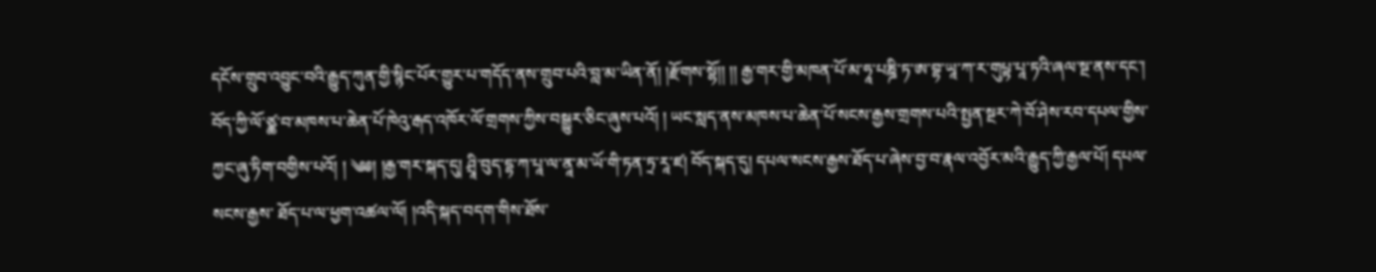དངོས་གྲུབ་འབྱུང་བའི་རྒྱུད་ཀུན་གྱི་སྙིང་པོར་གྱུར་པ་གདོད་ནས་གྲུབ་པའི་བླ་མ་ཡིན་ནོ། །རྫོགས་སྷོ།། །། རྒྱ་གར་གྱི་མཁན་པོ་མ་ཧཱ་པཎྜི་ཏ་ཨ་བྷ་ཡཱ་ཀ་ར་གུཔྟ་པཱ་ཏའི་ཞལ་སྔ་ནས་དང་། བོད་ཀྱི་ལོ་ཙྪ་བ་མཁས་པ་ཆེན་པོ་ཁེའུ་རྒད་འཁོར་ལོ་གྲགས་ཀྱིས་བསྒྱུར་ཅིང་ཞུས་པའོ། ། ཡང་སླད་ནས་མཁས་པ་ཆེན་པོ་སངས་རྒྱས་གྲགས་པའི་སྤྱན་སྔར་ཀེ་བོ་ཤེས་རབ་དཔལ་གྱིས་ཀྱང་ཞུ་ཏིག་བགྱིས་པའོ། ། ༄༅། །རྒྱ་གར་སྐད་དུ། ཤྲཱི་བུད་དྷ་ཀ་པཱ་ལ་ནཱ་མ་ཡོ་གི་ཏན་ཏྲ་རཱ་ཛ། བོད་སྐད་དུ། དཔལ་སངས་རྒྱས་ཐོད་པ་ཞེས་བྱ་བ་རྣལ་འབྱོར་མའི་རྒྱུད་ཀྱི་རྒྱལ་པོ། དཔལ་སངས་རྒྱས་ ཐོད་པ་ལ་ཕྱག་འཚལ་ལོ། །འདི་སྐད་བདག་གིས་ཐོས་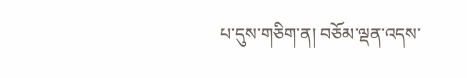པ་དུས་གཅིག་ན། བཅོམ་ལྡན་འདས་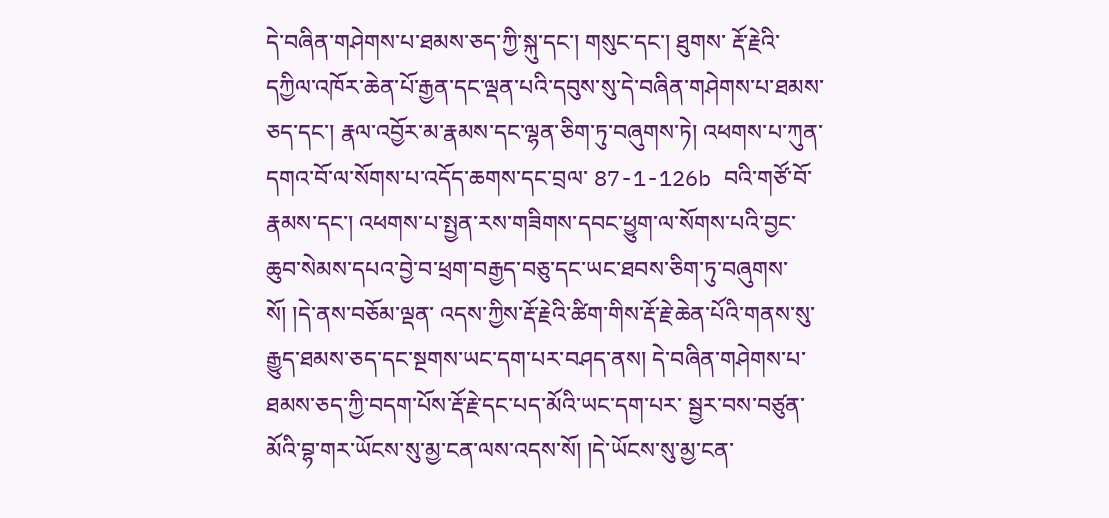དེ་བཞིན་གཤེགས་པ་ཐམས་ཅད་ཀྱི་སྐུ་དང་། གསུང་དང་། ཐུགས་ རྡོ་རྗེའི་དཀྱིལ་འཁོར་ཆེན་པོ་རྒྱན་དང་ལྡན་པའི་དབུས་སུ་དེ་བཞིན་གཤེགས་པ་ཐམས་ཅད་དང་། རྣལ་འབྱོར་མ་རྣམས་དང་ལྷན་ཅིག་ཏུ་བཞུགས་ཏེ། འཕགས་པ་ཀུན་དགའ་བོ་ལ་སོགས་པ་འདོད་ཆགས་དང་བྲལ་ 87-1-126b བའི་གཙོ་བོ་རྣམས་དང་། འཕགས་པ་སྤྱན་རས་གཟིགས་དབང་ཕྱུག་ལ་སོགས་པའི་བྱང་ཆུབ་སེམས་དཔའ་བྱེ་བ་ཕྲག་བརྒྱད་བཅུ་དང་ཡང་ཐབས་ཅིག་ཏུ་བཞུགས་སོ། །དེ་ནས་བཅོམ་ལྡན་ འདས་ཀྱིས་རྡོ་རྗེའི་ཚིག་གིས་རྡོ་རྗེ་ཆེན་པོའི་གནས་སུ་རྒྱུད་ཐམས་ཅད་དང་སྔགས་ཡང་དག་པར་བཤད་ནས། དེ་བཞིན་གཤེགས་པ་ཐམས་ཅད་ཀྱི་བདག་པོས་རྡོ་རྗེ་དང་པད་མོའི་ཡང་དག་པར་ སྦྱར་བས་བཙུན་མོའི་བྷ་གར་ཡོངས་སུ་མྱ་ངན་ལས་འདས་སོ། །དེ་ཡོངས་སུ་མྱ་ངན་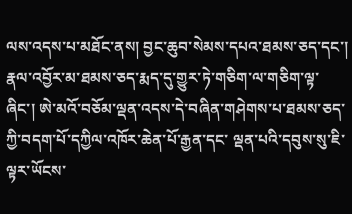ལས་འདས་པ་མཐོང་ནས། བྱང་ཆུབ་སེམས་དཔའ་ཐམས་ཅད་དང་། རྣལ་འབྱོར་མ་ཐམས་ཅད་རྨད་དུ་གྱུར་ཏེ་གཅིག་ལ་གཅིག་ལྟ་ཞིང་། ཨེ་མའོ་བཅོམ་ལྡན་འདས་དེ་བཞིན་གཤེགས་པ་ཐམས་ཅད་ཀྱི་བདག་པོ་དཀྱིལ་འཁོར་ཆེན་པོ་རྒྱན་དང་ ལྡན་པའི་དབུས་སུ་ཇི་ལྟར་ཡོངས་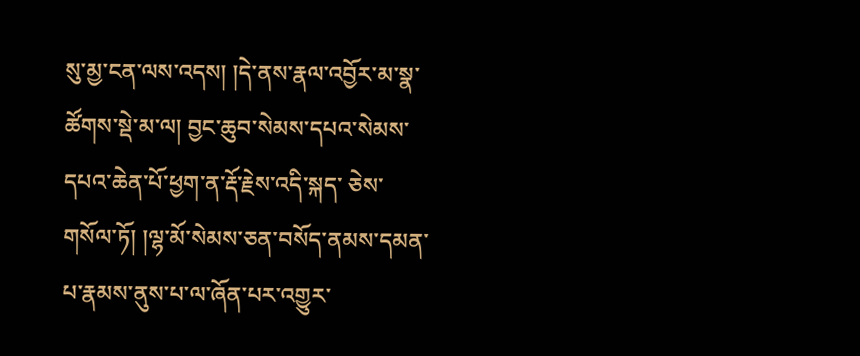སུ་མྱ་ངན་ལས་འདས། །དེ་ནས་རྣལ་འབྱོར་མ་སྣ་ཚོགས་སྡེ་མ་ལ། བྱང་ཆུབ་སེམས་དཔའ་སེམས་དཔའ་ཆེན་པོ་ཕྱག་ན་རྡོ་རྗེས་འདི་སྐད་ ཅེས་གསོལ་ཏོ། །ལྷ་མོ་སེམས་ཅན་བསོད་ནམས་དམན་པ་རྣམས་ནུས་པ་ལ་ཞོན་པར་འགྱུར་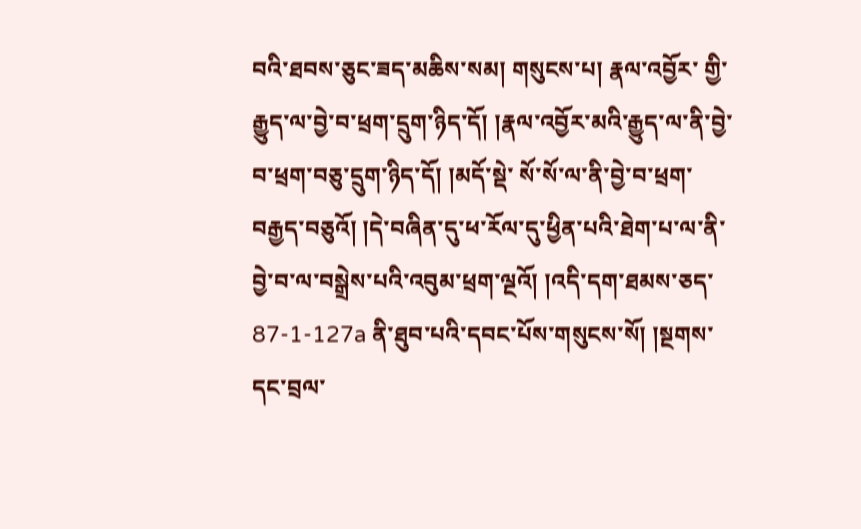བའི་ཐབས་ཅུང་ཟད་མཆིས་སམ། གསུངས་པ། རྣལ་འབྱོར་ གྱི་རྒྱུད་ལ་བྱེ་བ་ཕྲག་དྲུག་ཉིད་དོ། །རྣལ་འབྱོར་མའི་རྒྱུད་ལ་ནི་བྱེ་བ་ཕྲག་བཅུ་དྲུག་ཉིད་དོ། །མདོ་སྡེ་ སོ་སོ་ལ་ནི་བྱེ་བ་ཕྲག་བརྒྱད་བཅུའོ། །དེ་བཞིན་དུ་ཕ་རོལ་དུ་ཕྱིན་པའི་ཐེག་པ་ལ་ནི་བྱེ་བ་ལ་བསྒྲེས་པའི་འབུམ་ཕྲག་ལྔའོ། །འདི་དག་ཐམས་ཅད་ 87-1-127a ནི་ཐུབ་པའི་དབང་པོས་གསུངས་སོ། །སྔགས་དང་བྲལ་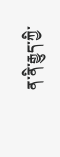ན་ནི་རྒྱུད་ཀྱི་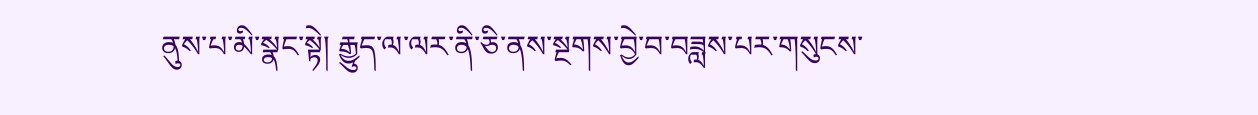ནུས་པ་མི་སྣང་སྟེ། རྒྱུད་ལ་ལར་ནི་ཅི་ནས་སྔགས་བྱེ་བ་བཟླས་པར་གསུངས་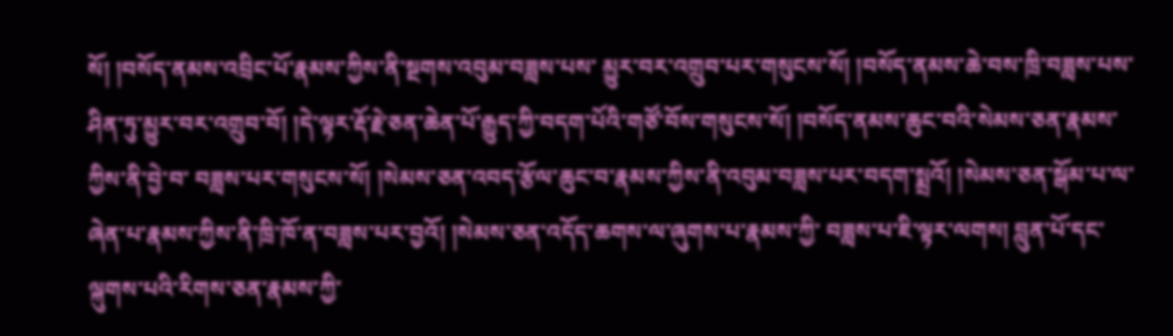སོ། །བསོད་ནམས་འབྲིང་པོ་རྣམས་ཀྱིས་ནི་སྔགས་འབུམ་བཟླས་པས་ མྱུར་བར་འགྲུབ་པར་གསུངས་སོ། །བསོད་ནམས་ཆེ་བས་ཁྲི་བཟླས་པས་ཤིན་ཏུ་མྱུར་བར་འགྲུབ་བོ། །དེ་ལྟར་རྡོ་རྗེ་ཅན་ཆེན་པོ་རྒྱུད་ཀྱི་བདག་པོའི་གཙོ་བོས་གསུངས་སོ། །བསོད་ནམས་ཆུང་བའི་སེམས་ཅན་རྣམས་ཀྱིས་ནི་བྱེ་བ་ བཟླས་པར་གསུངས་སོ། །སེམས་ཅན་འབད་རྩོལ་ཆུང་བ་རྣམས་ཀྱིས་ནི་འབུམ་བཟླས་པར་བདག་སྨྲའོ། །སེམས་ཅན་སྒོམ་པ་ལ་ཞེན་པ་རྣམས་ཀྱིས་ནི་ཁྲི་ཁོ་ན་བཟླས་པར་བྱའོ། །སེམས་ཅན་འདོད་ཆགས་ལ་ཞུགས་པ་རྣམས་ཀྱི་ བཟླས་པ་ཇི་ལྟར་ལགས། བླུན་པོ་དང་ལྐུགས་པའི་རིགས་ཅན་རྣམས་ཀྱི་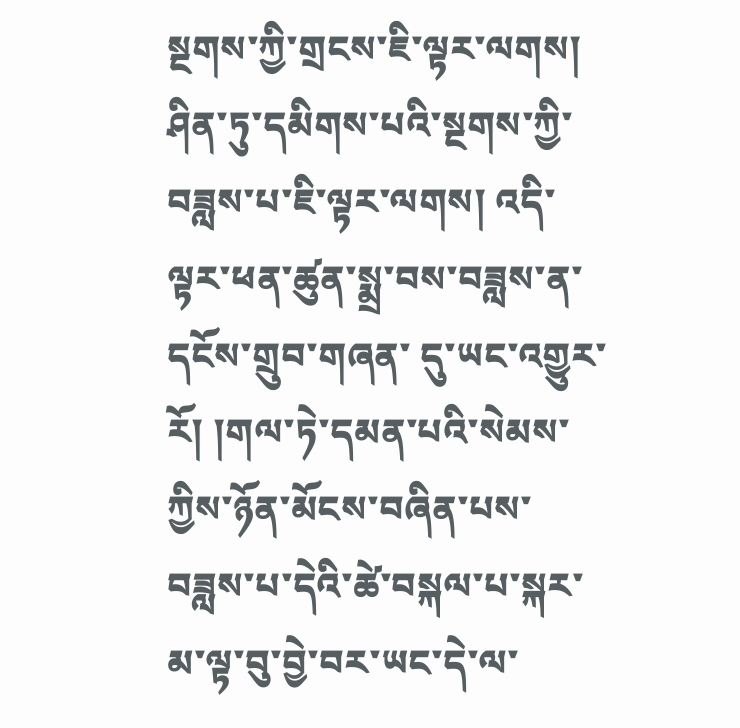སྔགས་ཀྱི་གྲངས་ཇི་ལྟར་ལགས། ཤིན་ཏུ་དམིགས་པའི་སྔགས་ཀྱི་བཟླས་པ་ཇི་ལྟར་ལགས། འདི་ལྟར་ཕན་ཚུན་སྨྲ་བས་བཟླས་ན་དངོས་གྲུབ་གཞན་ དུ་ཡང་འགྱུར་རོ། །གལ་ཏེ་དམན་པའི་སེམས་ཀྱིས་ཉོན་མོངས་བཞིན་པས་བཟླས་པ་དེའི་ཚེ་བསྐལ་པ་སྐར་མ་ལྟ་བུ་བྱེ་བར་ཡང་དེ་ལ་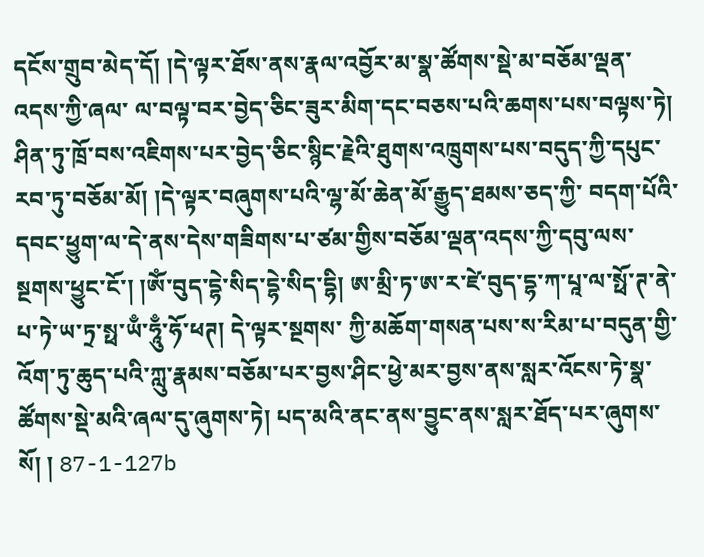དངོས་གྲུབ་མེད་དོ། །དེ་ལྟར་ཐོས་ནས་རྣལ་འབྱོར་མ་སྣ་ཚོགས་སྡེ་མ་བཅོམ་ལྡན་འདས་ཀྱི་ཞལ་ ལ་བལྟ་བར་བྱེད་ཅིང་ཟུར་མིག་དང་བཅས་པའི་ཆགས་པས་བལྟས་ཏེ། ཤིན་ཏུ་ཁྲོ་བས་འཇིགས་པར་བྱེད་ཅིང་སྙིང་རྗེའི་ཐུགས་འཁྲུགས་པས་བདུད་ཀྱི་དཔུང་རབ་ཏུ་བཅོམ་མོ། །དེ་ལྟར་བཞུགས་པའི་ལྷ་མོ་ཆེན་མོ་རྒྱུད་ཐམས་ཅད་ཀྱི་ བདག་པོའི་དབང་ཕྱུག་ལ་དེ་ནས་དེས་གཟིགས་པ་ཙམ་གྱིས་བཅོམ་ལྡན་འདས་ཀྱི་དབུ་ལས་སྔགས་ཕྱུང་ངོ་། །ཨོཾ་བུད་དྷེ་སིད་དྷེ་སིད་དྷི། ཨ་མྲི་ཏ་ཨ་ར་ཛེ་བུད་དྷ་ཀ་པཱ་ལ་སྥོ་ཊ་ནེ་པ་ཏེ་ཡ་ཏྲ་སྥ་ཡྃ་ཧཱུྃ་ཧོ་ཕཊ། དེ་ལྟར་སྔགས་ ཀྱི་མཆོག་གསན་པས་ས་རིམ་པ་བདུན་གྱི་འོག་ཏུ་ཆུད་པའི་ཀླུ་རྣམས་བཅོམ་པར་བྱས་ཤིང་ཕྱེ་མར་བྱས་ནས་སླར་འོངས་ཏེ་སྣ་ཚོགས་སྡེ་མའི་ཞལ་དུ་ཞུགས་ཏེ། པད་མའི་ནང་ནས་བྱུང་ནས་སླར་ཐོད་པར་ཞུགས་སོ། ། 87-1-127b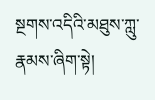སྔགས་འདིའི་མཐུས་ཀླུ་རྣམས་ཞིག་སྟེ།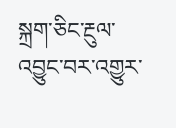སྐྲག་ཅིང་རྔུལ་འབྱུང་བར་འགྱུར་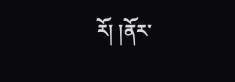རོ། །ནོར་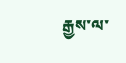རྒྱས་ལ་